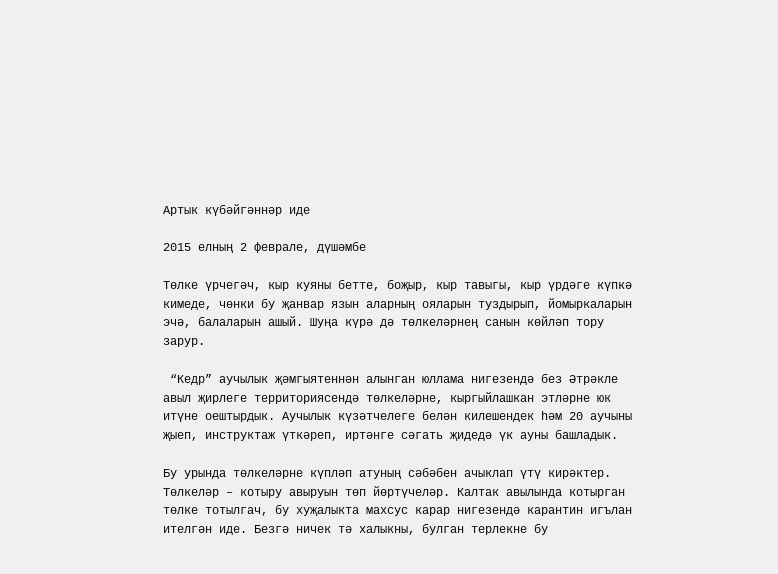Артык күбәйгәннәр иде

2015 елның 2 феврале, дүшәмбе

Төлке үрчегәч, кыр куяны бетте, боҗыр, кыр тавыгы, кыр үрдәге күпкә кимеде, чөнки бу җанвар язын аларның ояларын туздырып, йомыркаларын эчә, балаларын ашый. Шуңа күрә дә төлкеләрнең санын көйләп тору зарур.

 “Кедр” аучылык җәмгыятеннән алынган юллама нигезендә без Әтрәкле авыл җирлеге территориясендә төлкеләрне, кыргыйлашкан этләрне юк итүне оештырдык. Аучылык күзәтчелеге белән килешендек һәм 20 аучыны җыеп, инструктаж үткәреп, иртәнге сәгать җидедә үк ауны башладык.

Бу урында төлкеләрне күпләп атуның сәбәбен ачыклап үтү кирәктер. Төлкеләр – котыру авыруын төп йөртүчеләр. Калтак авылында котырган төлке тотылгач, бу хуҗалыкта махсус карар нигезендә карантин игълан ителгән иде. Безгә ничек тә халыкны, булган терлекне бу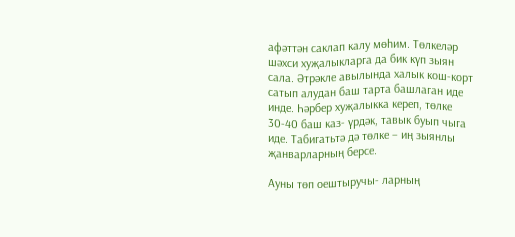афәттән саклап калу мөһим. Төлкеләр шәхси хуҗалыкларга да бик күп зыян сала. Әтрәкле авылында халык кош-корт сатып алудан баш тарта башлаган иде инде. Һәрбер хуҗалыкка кереп, төлке 30-40 баш каз- үрдәк, тавык буып чыга иде. Табигатьтә дә төлке – иң зыянлы җанварларның берсе.

Ауны төп оештыручы- ларның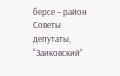берсе – район Советы депутаты, “Заиковский”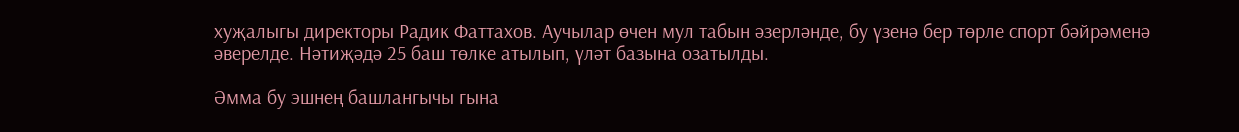хуҗалыгы директоры Радик Фаттахов. Аучылар өчен мул табын әзерләнде, бу үзенә бер төрле спорт бәйрәменә әверелде. Нәтиҗәдә 25 баш төлке атылып, үләт базына озатылды.

Әмма бу эшнең башлангычы гына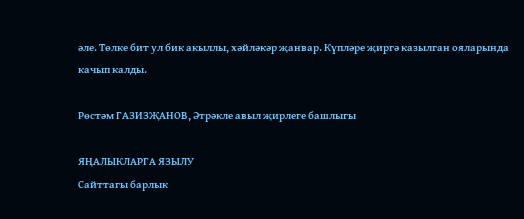әле. Төлке бит ул бик акыллы, хәйләкәр җанвар. Күпләре җиргә казылган ояларында качып калды.

Рөстәм ГАЗИЗҖАНОВ, Әтрәкле авыл җирлеге башлыгы

ЯҢАЛЫКЛАРГА ЯЗЫЛУ
Сайттагы барлык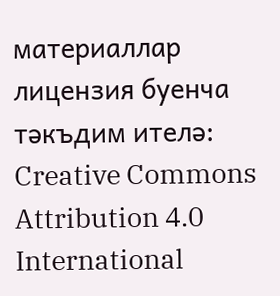материаллар лицензия буенча тәкъдим ителә:
Creative Commons Attribution 4.0 International